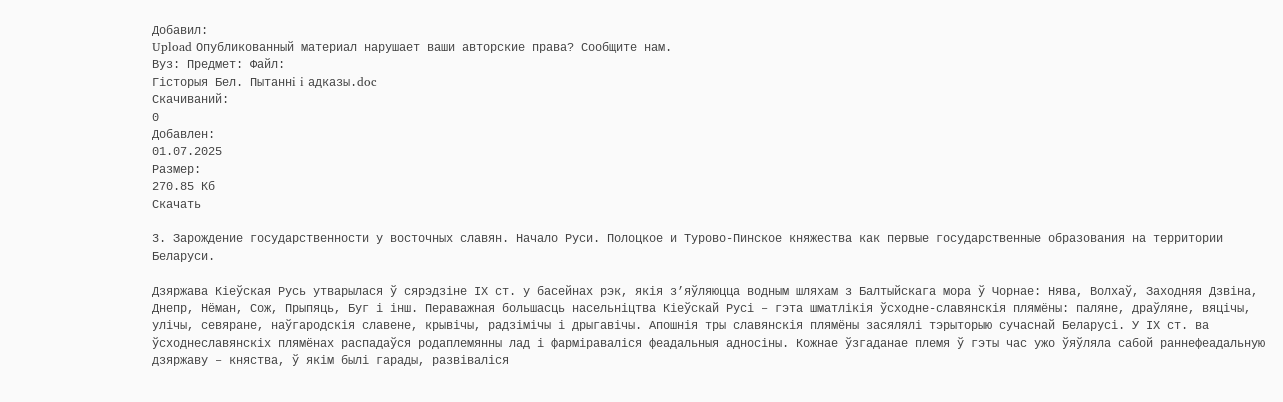Добавил:
Upload Опубликованный материал нарушает ваши авторские права? Сообщите нам.
Вуз: Предмет: Файл:
Гiсторыя Бел. Пытаннi i адказы.doc
Скачиваний:
0
Добавлен:
01.07.2025
Размер:
270.85 Кб
Скачать

3. Зарождение государственности у восточных славян. Начало Руси. Полоцкое и Турово-Пинское княжества как первые государственные образования на территории Беларуси.

Дзяржава Кіеўская Русь утварылася ў сярэдзіне ІХ ст. у басейнах рэк, якія з’яўляюцца водным шляхам з Балтыйскага мора ў Чорнае: Нява, Волхаў, Заходняя Дзвіна, Днепр, Нёман, Сож, Прыпяць, Буг і інш. Пераважная большасць насельніцтва Кіеўскай Русі – гэта шматлікія ўсходне-славянскія плямёны: паляне, драўляне, вяцічы, улічы, севяране, наўгародскія славене, крывічы, радзімічы і дрыгавічы. Апошнія тры славянскія плямёны засялялі тэрыторыю сучаснай Беларусі. У ІХ ст. ва ўсходнеславянскіх плямёнах распадаўся родаплемянны лад і фарміраваліся феадальныя адносіны. Кожнае ўзгаданае племя ў гэты час ужо ўяўляла сабой раннефеадальную дзяржаву – княства, ў якім былі гарады, развіваліся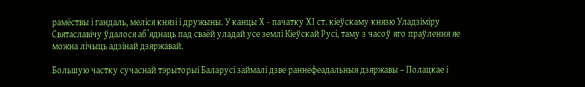рамёствы і гандаль, меліся князі і дружыны. У канцы Х - пачатку ХІ ст. кіеўскаму князю Уладзіміру Святаславічу ўдалося аб’яднаць пад сваёй уладай усе землі Кіеўскай Русі, таму з часоў яго праўлення яе можна лічыць адзінай дзяржавай.

Большую частку сучаснай тэрыторыі Баларусі займалі дзве раннефеадальныя дзяржавы – Полацкае і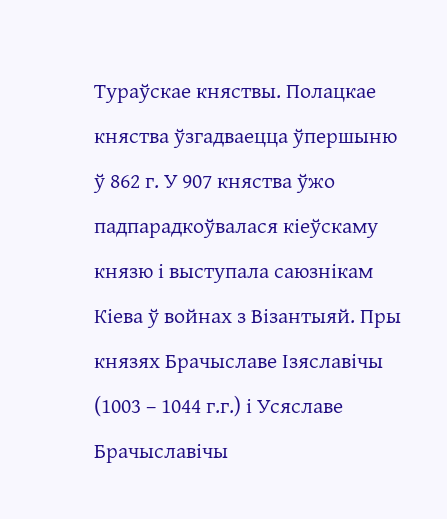Тураўскае княствы. Полацкае княства ўзгадваецца ўпершыню ў 862 г. У 907 княства ўжо падпарадкоўвалася кіеўскаму князю і выступала саюзнікам Кіева ў войнах з Візантыяй. Пры князях Брачыславе Ізяславічы (1003 – 1044 г.г.) і Усяславе Брачыславічы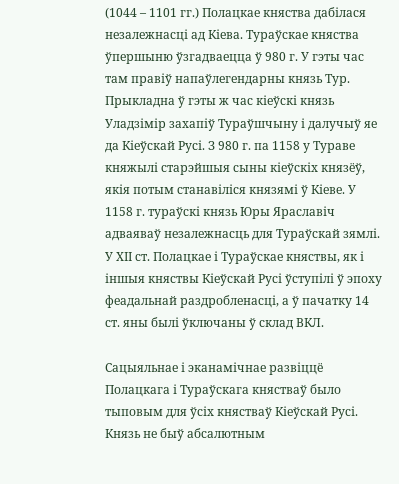(1044 – 1101 гг.) Полацкае княства дабілася незалежнасці ад Кіева. Тураўскае княства ўпершыню ўзгадваецца ў 980 г. У гэты час там правіў напаўлегендарны князь Тур. Прыкладна ў гэты ж час кіеўскі князь Уладзімір захапіў Тураўшчыну і далучыў яе да Кіеўскай Русі. З 980 г. па 1158 у Тураве княжылі старэйшыя сыны кіеўскіх князёў, якія потым станавіліся князямі ў Кіеве. У 1158 г. тураўскі князь Юры Яраславіч адваяваў незалежнасць для Тураўскай зямлі. У ХІІ ст. Полацкае і Тураўскае княствы, як і іншыя княствы Кіеўскай Русі ўступілі ў эпоху феадальнай раздробленасці, а ў пачатку 14 ст. яны былі ўключаны ў склад ВКЛ.

Сацыяльнае і эканамічнае развіццё Полацкага і Тураўскага княстваў было тыповым для ўсіх княстваў Кіеўскай Русі. Князь не быў абсалютным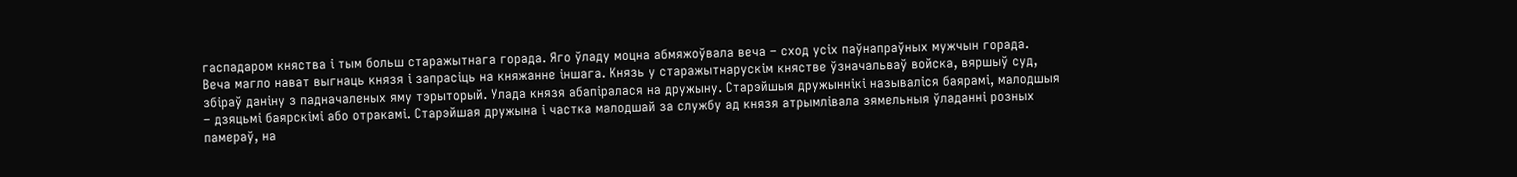гаспадаром княства і тым больш старажытнага горада. Яго ўладу моцна абмяжоўвала веча – сход усіх паўнапраўных мужчын горада. Веча магло нават выгнаць князя і запрасіць на княжанне іншага. Князь у старажытнарускім княстве ўзначальваў войска, вяршыў суд, збіраў даніну з падначаленых яму тэрыторый. Улада князя абапіралася на дружыну. Старэйшыя дружыннікі называліся баярамі, малодшыя – дзяцьмі баярскімі або отракамі. Старэйшая дружына і частка малодшай за службу ад князя атрымлівала зямельныя ўладанні розных памераў, на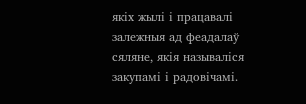якіх жылі і працавалі залежныя ад феадалаў сяляне, якія называліся закупамі і радовічамі.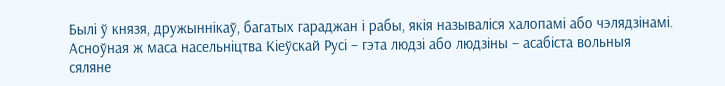Былі ў князя, дружыннікаў, багатых гараджан і рабы, якія называліся халопамі або чэлядзінамі. Асноўная ж маса насельніцтва Кіеўскай Русі – гэта людзі або людзіны – асабіста вольныя сяляне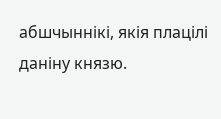абшчыннікі, якія плацілі даніну князю.